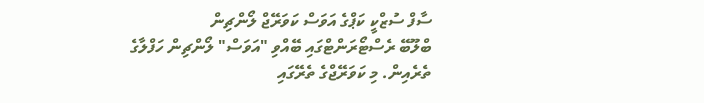ސާފް ސުޒްކީ ކަޕްގެ އަވަސް ކަވަރޭޖް ލޯންޗިން
ބްލޫބޭ ރެސްޓޯރަންޓްގައި ބޭއްވި "އަވަސް" ލޯންޗިން ހަފްލާގެ ތެރެއިން. މި ކަވަރޭޖްގެ ތެރޭގައި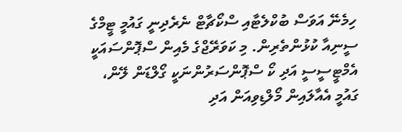ހިމެނޭ އަވަސް ބުކްލެޓާއި ސްކޯޗާޓް ނެރެދިނީ ގައުމީ ޓީމްގެ ސީނިއާ ކުޅުންތެރިން. މި ކަވަރޭޖްގެ މެއިން ސްޕޮންސައަކީ އެމްޓީސީސީ އަދި ކޯ ސްޕޮންސަރުންނަކީ ގޯލްޑަން ލޭން، ގައުމީ އެއާލައިން މޯލްޑިވިއަން އަދި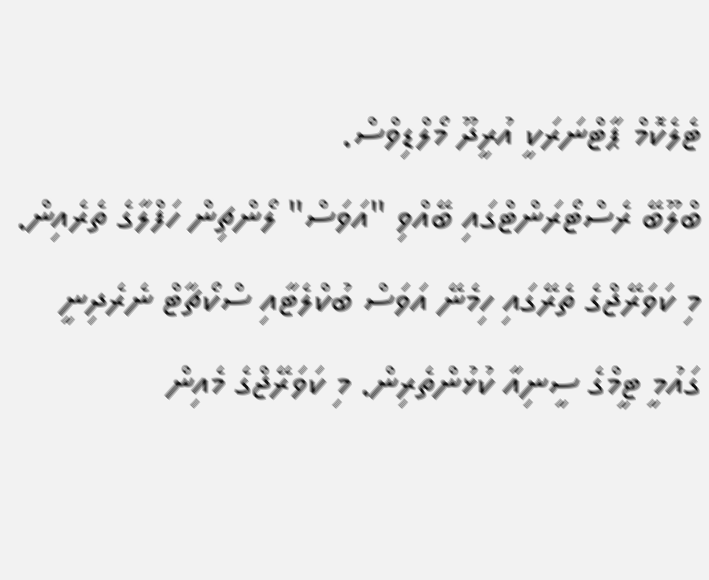ޓެލެކޮމް ޕާޓްނަރަކީ އުރީދޫ މޯލްޑިވްސް.
ބްލޫބޭ ރެސްޓޯރަންޓްގައި ބޭއްވި "އަވަސް" ލޯންޗިން ހަފްލާގެ ތެރެއިން. މި ކަވަރޭޖްގެ ތެރޭގައި ހިމެނޭ އަވަސް ބުކްލެޓާއި ސްކޯޗާޓް ނެރެދިނީ ގައުމީ ޓީމްގެ ސީނިއާ ކުޅުންތެރިން. މި ކަވަރޭޖްގެ މެއިން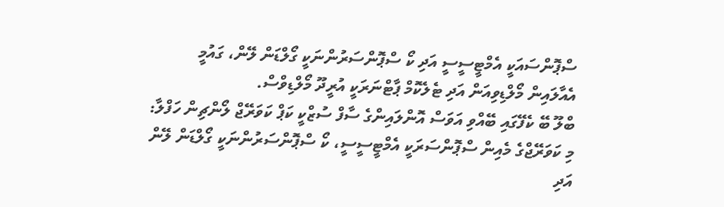ސްޕޮންސައަކީ އެމްޓީސީސީ އަދި ކޯ ސްޕޮންސަރުންނަކީ ގޯލްޑަން ލޭން، ގައުމީ އެއާލައިން މޯލްޑިވިއަން އަދި ޓެލެކޮމް ޕާޓްނަރަކީ އުރީދޫ މޯލްޑިވްސް.
ބްލޫ ބޭ ކެފޭގައި ބޭއްވި އަވަސް އޮންލައިންގެ ސާފް ސުޒްކީ ކަޕް ކަވަރޭޖް ލޯންޗިން ހަފްލާ: މި ކަވަރޭޖްގެ މެއިން ސްޕޮންސަރަކީ އެމްޓީސީސީ، ކޯ ސްޕޮންސަރުންނަކީ ގޯލްޑަން ލޭން އަދި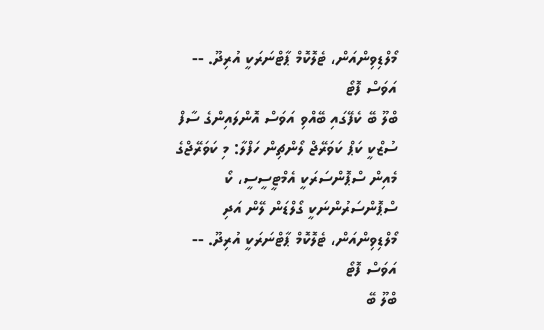މޯލްޑިވިންއަން، ޓެލޮކޮމް ޕާޓްނަރަކީ އުރިދޫ. -- އަވަސް ފޮޓޯ
ބްލޫ ބޭ ކެފޭގައި ބޭއްވި އަވަސް އޮންލައިންގެ ސާފް ސުޒްކީ ކަޕް ކަވަރޭޖް ލޯންޗިން ހަފްލާ: މި ކަވަރޭޖްގެ މެއިން ސްޕޮންސަރަކީ އެމްޓީސީސީ، ކޯ ސްޕޮންސަރުންނަކީ ގޯލްޑަން ލޭން އަދި މޯލްޑިވިންއަން، ޓެލޮކޮމް ޕާޓްނަރަކީ އުރިދޫ. -- އަވަސް ފޮޓޯ
ބްލޫ ބޭ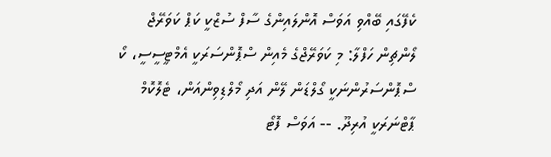ކެފޭގައި ބޭއްވި އަވަސް އޮންލައިންގެ ސާފް ސުޒްކީ ކަޕް ކަވަރޭޖް ލޯންޗިން ހަފްލާ: މި ކަވަރޭޖްގެ މެއިން ސްޕޮންސަރަކީ އެމްޓީސީސީ، ކޯ ސްޕޮންސަރުންނަކީ ގޯލްޑަން ލޭން އަދި މޯލްޑިވިންއަން، ޓެލޮކޮމް ޕާޓްނަރަކީ އުރިދޫ. -- އަވަސް ފޮޓޯ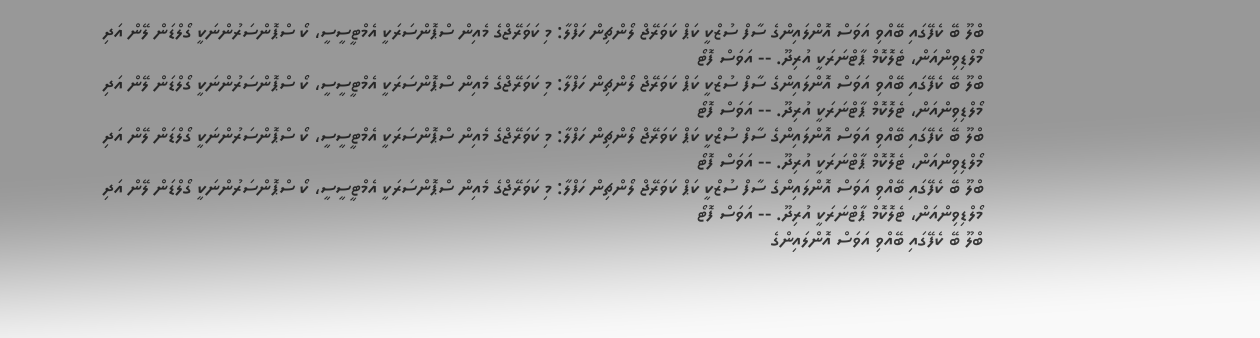ބްލޫ ބޭ ކެފޭގައި ބޭއްވި އަވަސް އޮންލައިންގެ ސާފް ސުޒްކީ ކަޕް ކަވަރޭޖް ލޯންޗިން ހަފްލާ: މި ކަވަރޭޖްގެ މެއިން ސްޕޮންސަރަކީ އެމްޓީސީސީ، ކޯ ސްޕޮންސަރުންނަކީ ގޯލްޑަން ލޭން އަދި މޯލްޑިވިންއަން، ޓެލޮކޮމް ޕާޓްނަރަކީ އުރިދޫ. -- އަވަސް ފޮޓޯ
ބްލޫ ބޭ ކެފޭގައި ބޭއްވި އަވަސް އޮންލައިންގެ ސާފް ސުޒްކީ ކަޕް ކަވަރޭޖް ލޯންޗިން ހަފްލާ: މި ކަވަރޭޖްގެ މެއިން ސްޕޮންސަރަކީ އެމްޓީސީސީ، ކޯ ސްޕޮންސަރުންނަކީ ގޯލްޑަން ލޭން އަދި މޯލްޑިވިންއަން، ޓެލޮކޮމް ޕާޓްނަރަކީ އުރިދޫ. -- އަވަސް ފޮޓޯ
ބްލޫ ބޭ ކެފޭގައި ބޭއްވި އަވަސް އޮންލައިންގެ ސާފް ސުޒްކީ ކަޕް ކަވަރޭޖް ލޯންޗިން ހަފްލާ: މި ކަވަރޭޖްގެ މެއިން ސްޕޮންސަރަކީ އެމްޓީސީސީ، ކޯ ސްޕޮންސަރުންނަކީ ގޯލްޑަން ލޭން އަދި މޯލްޑިވިންއަން، ޓެލޮކޮމް ޕާޓްނަރަކީ އުރިދޫ. -- އަވަސް ފޮޓޯ
ބްލޫ ބޭ ކެފޭގައި ބޭއްވި އަވަސް އޮންލައިންގެ ސާފް ސުޒްކީ ކަޕް ކަވަރޭޖް ލޯންޗިން ހަފްލާ: މި ކަވަރޭޖްގެ މެއިން ސްޕޮންސަރަކީ އެމްޓީސީސީ، ކޯ ސްޕޮންސަރުންނަކީ ގޯލްޑަން ލޭން އަދި މޯލްޑިވިންއަން، ޓެލޮކޮމް ޕާޓްނަރަކީ އުރިދޫ. -- އަވަސް ފޮޓޯ
ބްލޫ ބޭ ކެފޭގައި ބޭއްވި އަވަސް އޮންލައިންގެ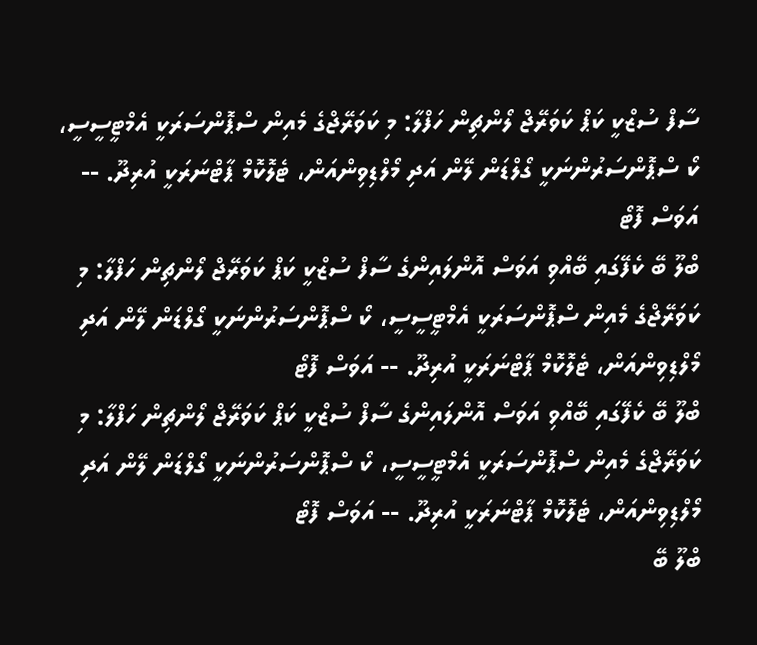ސާފް ސުޒްކީ ކަޕް ކަވަރޭޖް ލޯންޗިން ހަފްލާ: މި ކަވަރޭޖްގެ މެއިން ސްޕޮންސަރަކީ އެމްޓީސީސީ، ކޯ ސްޕޮންސަރުންނަކީ ގޯލްޑަން ލޭން އަދި މޯލްޑިވިންއަން، ޓެލޮކޮމް ޕާޓްނަރަކީ އުރިދޫ. -- އަވަސް ފޮޓޯ
ބްލޫ ބޭ ކެފޭގައި ބޭއްވި އަވަސް އޮންލައިންގެ ސާފް ސުޒްކީ ކަޕް ކަވަރޭޖް ލޯންޗިން ހަފްލާ: މި ކަވަރޭޖްގެ މެއިން ސްޕޮންސަރަކީ އެމްޓީސީސީ، ކޯ ސްޕޮންސަރުންނަކީ ގޯލްޑަން ލޭން އަދި މޯލްޑިވިންއަން، ޓެލޮކޮމް ޕާޓްނަރަކީ އުރިދޫ. -- އަވަސް ފޮޓޯ
ބްލޫ ބޭ ކެފޭގައި ބޭއްވި އަވަސް އޮންލައިންގެ ސާފް ސުޒްކީ ކަޕް ކަވަރޭޖް ލޯންޗިން ހަފްލާ: މި ކަވަރޭޖްގެ މެއިން ސްޕޮންސަރަކީ އެމްޓީސީސީ، ކޯ ސްޕޮންސަރުންނަކީ ގޯލްޑަން ލޭން އަދި މޯލްޑިވިންއަން، ޓެލޮކޮމް ޕާޓްނަރަކީ އުރިދޫ. -- އަވަސް ފޮޓޯ
ބްލޫ ބޭ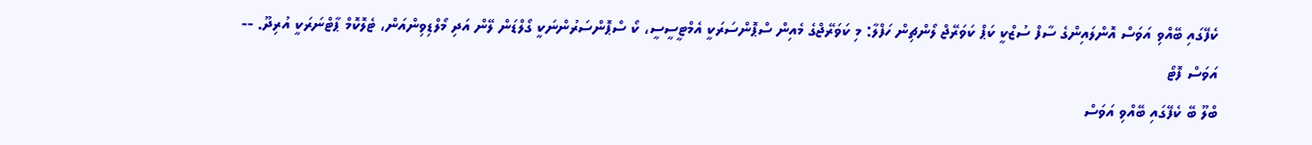ކެފޭގައި ބޭއްވި އަވަސް އޮންލައިންގެ ސާފް ސުޒްކީ ކަޕް ކަވަރޭޖް ލޯންޗިން ހަފްލާ: މި ކަވަރޭޖްގެ މެއިން ސްޕޮންސަރަކީ އެމްޓީސީސީ، ކޯ ސްޕޮންސަރުންނަކީ ގޯލްޑަން ލޭން އަދި މޯލްޑިވިންއަން، ޓެލޮކޮމް ޕާޓްނަރަކީ އުރިދޫ. -- އަވަސް ފޮޓޯ
ބްލޫ ބޭ ކެފޭގައި ބޭއްވި އަވަސް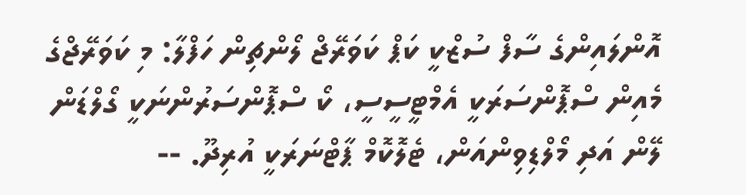އޮންލައިންގެ ސާފް ސުޒްކީ ކަޕް ކަވަރޭޖް ލޯންޗިން ހަފްލާ: މި ކަވަރޭޖްގެ މެއިން ސްޕޮންސަރަކީ އެމްޓީސީސީ، ކޯ ސްޕޮންސަރުންނަކީ ގޯލްޑަން ލޭން އަދި މޯލްޑިވިންއަން، ޓެލޮކޮމް ޕާޓްނަރަކީ އުރިދޫ. --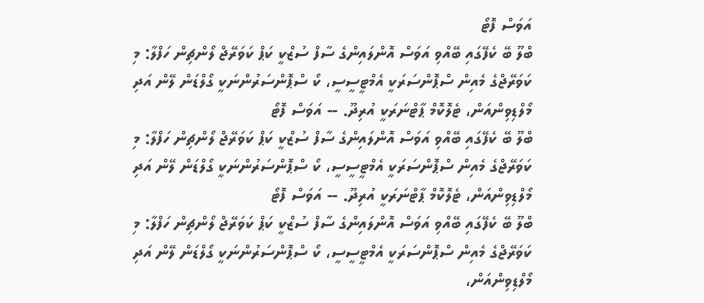އަވަސް ފޮޓޯ
ބްލޫ ބޭ ކެފޭގައި ބޭއްވި އަވަސް އޮންލައިންގެ ސާފް ސުޒްކީ ކަޕް ކަވަރޭޖް ލޯންޗިން ހަފްލާ: މި ކަވަރޭޖްގެ މެއިން ސްޕޮންސަރަކީ އެމްޓީސީސީ، ކޯ ސްޕޮންސަރުންނަކީ ގޯލްޑަން ލޭން އަދި މޯލްޑިވިންއަން، ޓެލޮކޮމް ޕާޓްނަރަކީ އުރިދޫ. -- އަވަސް ފޮޓޯ
ބްލޫ ބޭ ކެފޭގައި ބޭއްވި އަވަސް އޮންލައިންގެ ސާފް ސުޒްކީ ކަޕް ކަވަރޭޖް ލޯންޗިން ހަފްލާ: މި ކަވަރޭޖްގެ މެއިން ސްޕޮންސަރަކީ އެމްޓީސީސީ، ކޯ ސްޕޮންސަރުންނަކީ ގޯލްޑަން ލޭން އަދި މޯލްޑިވިންއަން، ޓެލޮކޮމް ޕާޓްނަރަކީ އުރިދޫ. -- އަވަސް ފޮޓޯ
ބްލޫ ބޭ ކެފޭގައި ބޭއްވި އަވަސް އޮންލައިންގެ ސާފް ސުޒްކީ ކަޕް ކަވަރޭޖް ލޯންޗިން ހަފްލާ: މި ކަވަރޭޖްގެ މެއިން ސްޕޮންސަރަކީ އެމްޓީސީސީ، ކޯ ސްޕޮންސަރުންނަކީ ގޯލްޑަން ލޭން އަދި މޯލްޑިވިންއަން،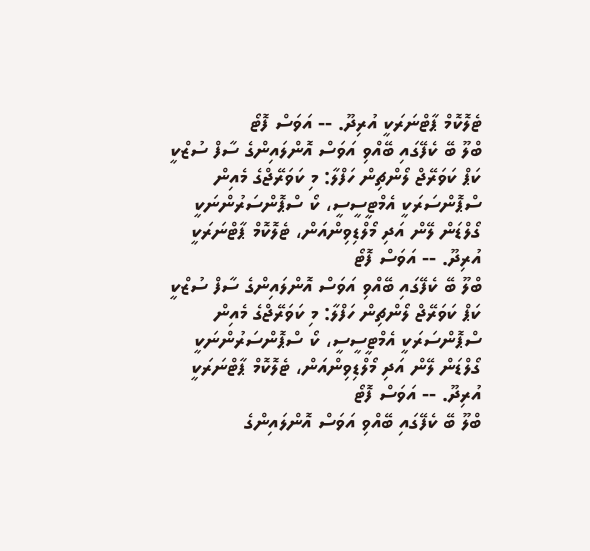ޓެލޮކޮމް ޕާޓްނަރަކީ އުރިދޫ. -- އަވަސް ފޮޓޯ
ބްލޫ ބޭ ކެފޭގައި ބޭއްވި އަވަސް އޮންލައިންގެ ސާފް ސުޒްކީ ކަޕް ކަވަރޭޖް ލޯންޗިން ހަފްލާ: މި ކަވަރޭޖްގެ މެއިން ސްޕޮންސަރަކީ އެމްޓީސީސީ، ކޯ ސްޕޮންސަރުންނަކީ ގޯލްޑަން ލޭން އަދި މޯލްޑިވިންއަން، ޓެލޮކޮމް ޕާޓްނަރަކީ އުރިދޫ. -- އަވަސް ފޮޓޯ
ބްލޫ ބޭ ކެފޭގައި ބޭއްވި އަވަސް އޮންލައިންގެ ސާފް ސުޒްކީ ކަޕް ކަވަރޭޖް ލޯންޗިން ހަފްލާ: މި ކަވަރޭޖްގެ މެއިން ސްޕޮންސަރަކީ އެމްޓީސީސީ، ކޯ ސްޕޮންސަރުންނަކީ ގޯލްޑަން ލޭން އަދި މޯލްޑިވިންއަން، ޓެލޮކޮމް ޕާޓްނަރަކީ އުރިދޫ. -- އަވަސް ފޮޓޯ
ބްލޫ ބޭ ކެފޭގައި ބޭއްވި އަވަސް އޮންލައިންގެ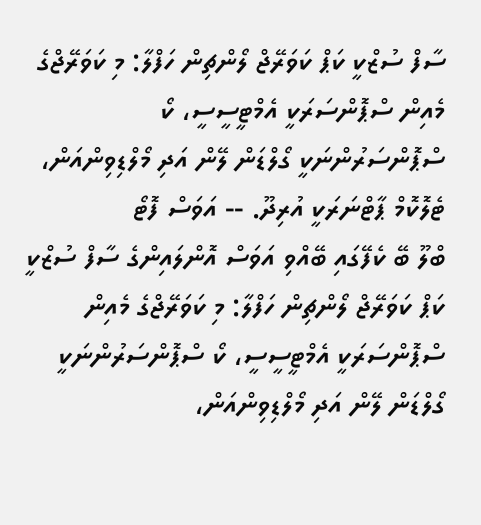ސާފް ސުޒްކީ ކަޕް ކަވަރޭޖް ލޯންޗިން ހަފްލާ: މި ކަވަރޭޖްގެ މެއިން ސްޕޮންސަރަކީ އެމްޓީސީސީ، ކޯ ސްޕޮންސަރުންނަކީ ގޯލްޑަން ލޭން އަދި މޯލްޑިވިންއަން، ޓެލޮކޮމް ޕާޓްނަރަކީ އުރިދޫ. -- އަވަސް ފޮޓޯ
ބްލޫ ބޭ ކެފޭގައި ބޭއްވި އަވަސް އޮންލައިންގެ ސާފް ސުޒްކީ ކަޕް ކަވަރޭޖް ލޯންޗިން ހަފްލާ: މި ކަވަރޭޖްގެ މެއިން ސްޕޮންސަރަކީ އެމްޓީސީސީ، ކޯ ސްޕޮންސަރުންނަކީ ގޯލްޑަން ލޭން އަދި މޯލްޑިވިންއަން،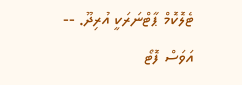ޓެލޮކޮމް ޕާޓްނަރަކީ އުރިދޫ. -- އަވަސް ފޮޓޯ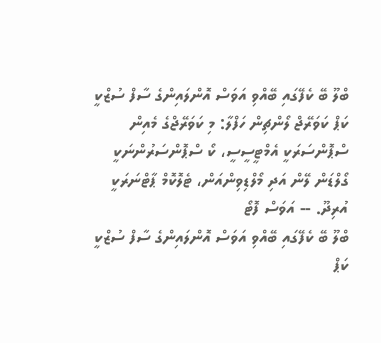ބްލޫ ބޭ ކެފޭގައި ބޭއްވި އަވަސް އޮންލައިންގެ ސާފް ސުޒްކީ ކަޕް ކަވަރޭޖް ލޯންޗިން ހަފްލާ: މި ކަވަރޭޖްގެ މެއިން ސްޕޮންސަރަކީ އެމްޓީސީސީ، ކޯ ސްޕޮންސަރުންނަކީ ގޯލްޑަން ލޭން އަދި މޯލްޑިވިންއަން، ޓެލޮކޮމް ޕާޓްނަރަކީ އުރިދޫ. -- އަވަސް ފޮޓޯ
ބްލޫ ބޭ ކެފޭގައި ބޭއްވި އަވަސް އޮންލައިންގެ ސާފް ސުޒްކީ ކަޕް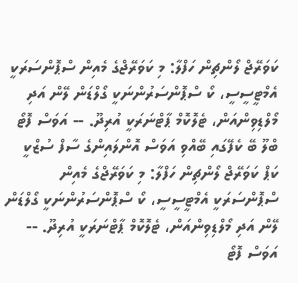ކަވަރޭޖް ލޯންޗިން ހަފްލާ: މި ކަވަރޭޖްގެ މެއިން ސްޕޮންސަރަކީ އެމްޓީސީސީ، ކޯ ސްޕޮންސަރުންނަކީ ގޯލްޑަން ލޭން އަދި މޯލްޑިވިންއަން، ޓެލޮކޮމް ޕާޓްނަރަކީ އުރިދޫ. -- އަވަސް ފޮޓޯ
ބްލޫ ބޭ ކެފޭގައި ބޭއްވި އަވަސް އޮންލައިންގެ ސާފް ސުޒްކީ ކަޕް ކަވަރޭޖް ލޯންޗިން ހަފްލާ: މި ކަވަރޭޖްގެ މެއިން ސްޕޮންސަރަކީ އެމްޓީސީސީ، ކޯ ސްޕޮންސަރުންނަކީ ގޯލްޑަން ލޭން އަދި މޯލްޑިވިންއަން، ޓެލޮކޮމް ޕާޓްނަރަކީ އުރިދޫ. -- އަވަސް ފޮޓޯ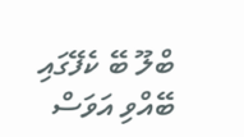ބްލޫ ބޭ ކެފޭގައި ބޭއްވި އަވަސް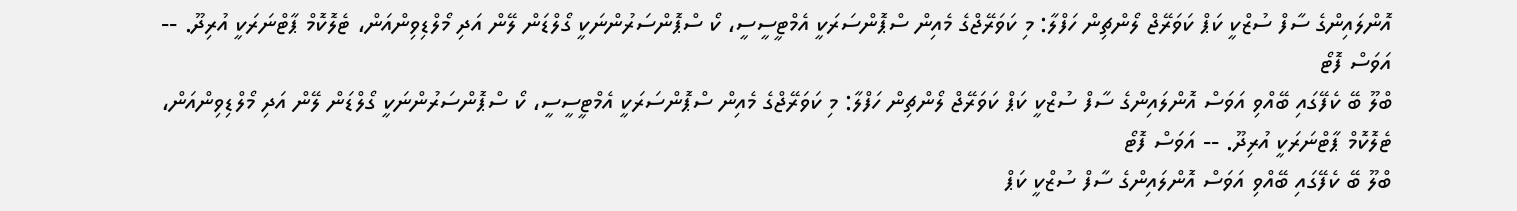އޮންލައިންގެ ސާފް ސުޒްކީ ކަޕް ކަވަރޭޖް ލޯންޗިން ހަފްލާ: މި ކަވަރޭޖްގެ މެއިން ސްޕޮންސަރަކީ އެމްޓީސީސީ، ކޯ ސްޕޮންސަރުންނަކީ ގޯލްޑަން ލޭން އަދި މޯލްޑިވިންއަން، ޓެލޮކޮމް ޕާޓްނަރަކީ އުރިދޫ. -- އަވަސް ފޮޓޯ
ބްލޫ ބޭ ކެފޭގައި ބޭއްވި އަވަސް އޮންލައިންގެ ސާފް ސުޒްކީ ކަޕް ކަވަރޭޖް ލޯންޗިން ހަފްލާ: މި ކަވަރޭޖްގެ މެއިން ސްޕޮންސަރަކީ އެމްޓީސީސީ، ކޯ ސްޕޮންސަރުންނަކީ ގޯލްޑަން ލޭން އަދި މޯލްޑިވިންއަން، ޓެލޮކޮމް ޕާޓްނަރަކީ އުރިދޫ. -- އަވަސް ފޮޓޯ
ބްލޫ ބޭ ކެފޭގައި ބޭއްވި އަވަސް އޮންލައިންގެ ސާފް ސުޒްކީ ކަޕް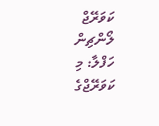ކަވަރޭޖް ލޯންޗިން ހަފްލާ: މި ކަވަރޭޖްގެ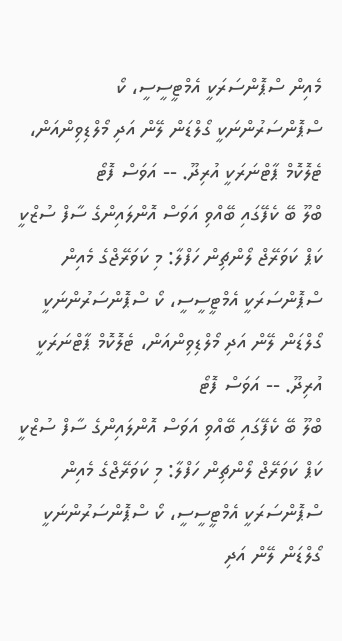މެއިން ސްޕޮންސަރަކީ އެމްޓީސީސީ، ކޯ ސްޕޮންސަރުންނަކީ ގޯލްޑަން ލޭން އަދި މޯލްޑިވިންއަން، ޓެލޮކޮމް ޕާޓްނަރަކީ އުރިދޫ. -- އަވަސް ފޮޓޯ
ބްލޫ ބޭ ކެފޭގައި ބޭއްވި އަވަސް އޮންލައިންގެ ސާފް ސުޒްކީ ކަޕް ކަވަރޭޖް ލޯންޗިން ހަފްލާ: މި ކަވަރޭޖްގެ މެއިން ސްޕޮންސަރަކީ އެމްޓީސީސީ، ކޯ ސްޕޮންސަރުންނަކީ ގޯލްޑަން ލޭން އަދި މޯލްޑިވިންއަން، ޓެލޮކޮމް ޕާޓްނަރަކީ އުރިދޫ. -- އަވަސް ފޮޓޯ
ބްލޫ ބޭ ކެފޭގައި ބޭއްވި އަވަސް އޮންލައިންގެ ސާފް ސުޒްކީ ކަޕް ކަވަރޭޖް ލޯންޗިން ހަފްލާ: މި ކަވަރޭޖްގެ މެއިން ސްޕޮންސަރަކީ އެމްޓީސީސީ، ކޯ ސްޕޮންސަރުންނަކީ ގޯލްޑަން ލޭން އަދި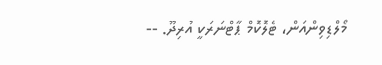މޯލްޑިވިންއަން، ޓެލޮކޮމް ޕާޓްނަރަކީ އުރިދޫ. --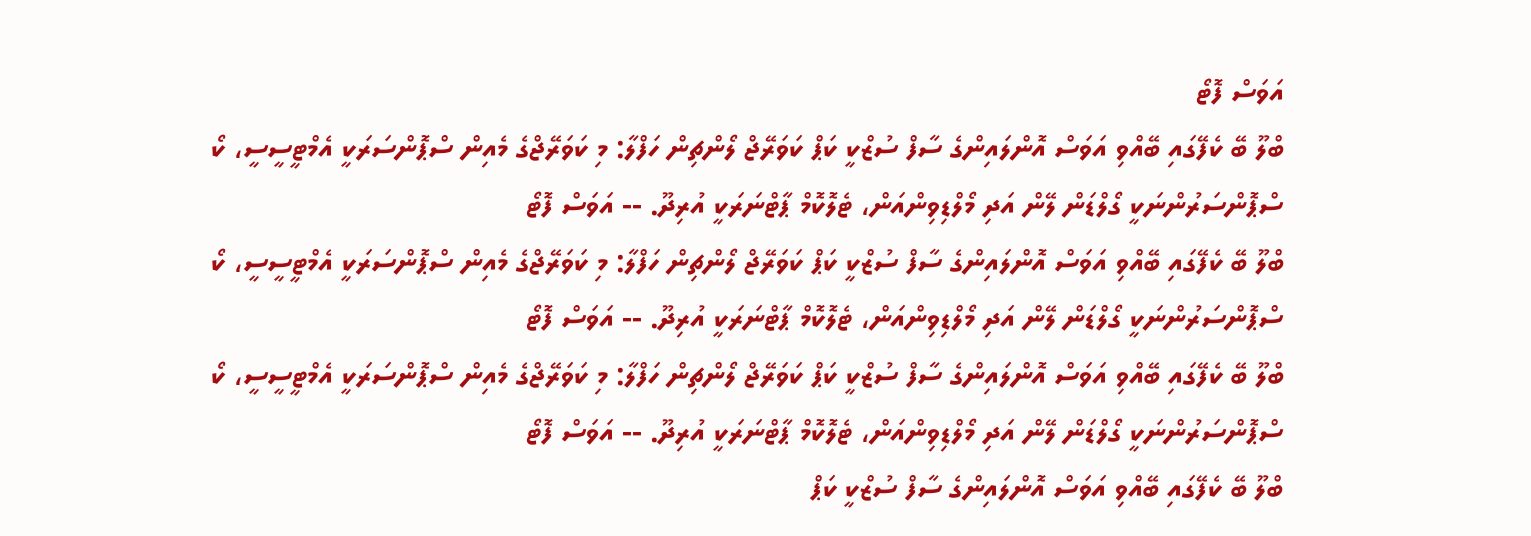އަވަސް ފޮޓޯ
ބްލޫ ބޭ ކެފޭގައި ބޭއްވި އަވަސް އޮންލައިންގެ ސާފް ސުޒްކީ ކަޕް ކަވަރޭޖް ލޯންޗިން ހަފްލާ: މި ކަވަރޭޖްގެ މެއިން ސްޕޮންސަރަކީ އެމްޓީސީސީ، ކޯ ސްޕޮންސަރުންނަކީ ގޯލްޑަން ލޭން އަދި މޯލްޑިވިންއަން، ޓެލޮކޮމް ޕާޓްނަރަކީ އުރިދޫ. -- އަވަސް ފޮޓޯ
ބްލޫ ބޭ ކެފޭގައި ބޭއްވި އަވަސް އޮންލައިންގެ ސާފް ސުޒްކީ ކަޕް ކަވަރޭޖް ލޯންޗިން ހަފްލާ: މި ކަވަރޭޖްގެ މެއިން ސްޕޮންސަރަކީ އެމްޓީސީސީ، ކޯ ސްޕޮންސަރުންނަކީ ގޯލްޑަން ލޭން އަދި މޯލްޑިވިންއަން، ޓެލޮކޮމް ޕާޓްނަރަކީ އުރިދޫ. -- އަވަސް ފޮޓޯ
ބްލޫ ބޭ ކެފޭގައި ބޭއްވި އަވަސް އޮންލައިންގެ ސާފް ސުޒްކީ ކަޕް ކަވަރޭޖް ލޯންޗިން ހަފްލާ: މި ކަވަރޭޖްގެ މެއިން ސްޕޮންސަރަކީ އެމްޓީސީސީ، ކޯ ސްޕޮންސަރުންނަކީ ގޯލްޑަން ލޭން އަދި މޯލްޑިވިންއަން، ޓެލޮކޮމް ޕާޓްނަރަކީ އުރިދޫ. -- އަވަސް ފޮޓޯ
ބްލޫ ބޭ ކެފޭގައި ބޭއްވި އަވަސް އޮންލައިންގެ ސާފް ސުޒްކީ ކަޕް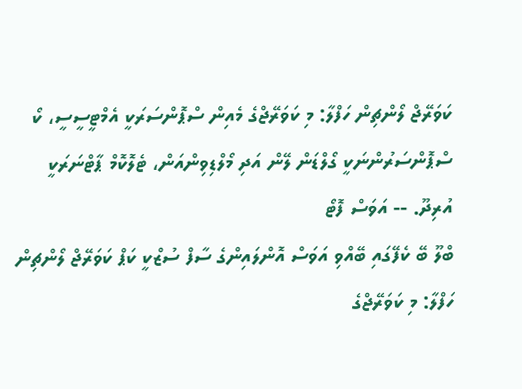ކަވަރޭޖް ލޯންޗިން ހަފްލާ: މި ކަވަރޭޖްގެ މެއިން ސްޕޮންސަރަކީ އެމްޓީސީސީ، ކޯ ސްޕޮންސަރުންނަކީ ގޯލްޑަން ލޭން އަދި މޯލްޑިވިންއަން، ޓެލޮކޮމް ޕާޓްނަރަކީ އުރިދޫ. -- އަވަސް ފޮޓޯ
ބްލޫ ބޭ ކެފޭގައި ބޭއްވި އަވަސް އޮންލައިންގެ ސާފް ސުޒްކީ ކަޕް ކަވަރޭޖް ލޯންޗިން ހަފްލާ: މި ކަވަރޭޖްގެ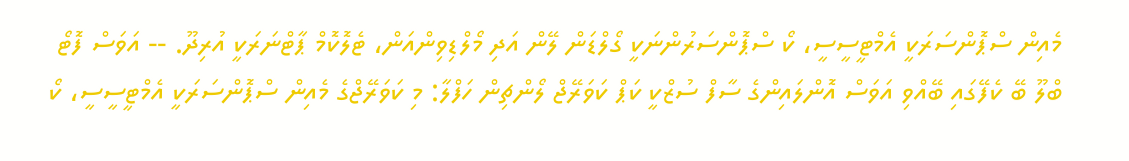މެއިން ސްޕޮންސަރަކީ އެމްޓީސީސީ، ކޯ ސްޕޮންސަރުންނަކީ ގޯލްޑަން ލޭން އަދި މޯލްޑިވިންއަން، ޓެލޮކޮމް ޕާޓްނަރަކީ އުރިދޫ. -- އަވަސް ފޮޓޯ
ބްލޫ ބޭ ކެފޭގައި ބޭއްވި އަވަސް އޮންލައިންގެ ސާފް ސުޒްކީ ކަޕް ކަވަރޭޖް ލޯންޗިން ހަފްލާ: މި ކަވަރޭޖްގެ މެއިން ސްޕޮންސަރަކީ އެމްޓީސީސީ، ކޯ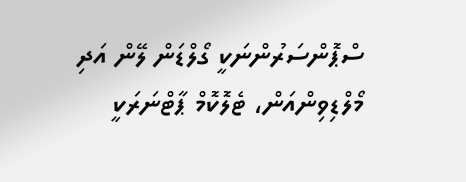ސްޕޮންސަރުންނަކީ ގޯލްޑަން ލޭން އަދި މޯލްޑިވިންއަން، ޓެލޮކޮމް ޕާޓްނަރަކީ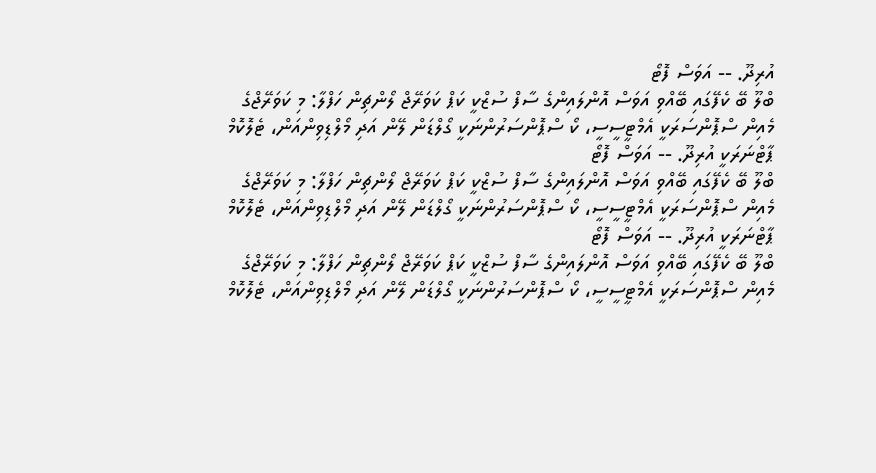އުރިދޫ. -- އަވަސް ފޮޓޯ
ބްލޫ ބޭ ކެފޭގައި ބޭއްވި އަވަސް އޮންލައިންގެ ސާފް ސުޒްކީ ކަޕް ކަވަރޭޖް ލޯންޗިން ހަފްލާ: މި ކަވަރޭޖްގެ މެއިން ސްޕޮންސަރަކީ އެމްޓީސީސީ، ކޯ ސްޕޮންސަރުންނަކީ ގޯލްޑަން ލޭން އަދި މޯލްޑިވިންއަން، ޓެލޮކޮމް ޕާޓްނަރަކީ އުރިދޫ. -- އަވަސް ފޮޓޯ
ބްލޫ ބޭ ކެފޭގައި ބޭއްވި އަވަސް އޮންލައިންގެ ސާފް ސުޒްކީ ކަޕް ކަވަރޭޖް ލޯންޗިން ހަފްލާ: މި ކަވަރޭޖްގެ މެއިން ސްޕޮންސަރަކީ އެމްޓީސީސީ، ކޯ ސްޕޮންސަރުންނަކީ ގޯލްޑަން ލޭން އަދި މޯލްޑިވިންއަން، ޓެލޮކޮމް ޕާޓްނަރަކީ އުރިދޫ. -- އަވަސް ފޮޓޯ
ބްލޫ ބޭ ކެފޭގައި ބޭއްވި އަވަސް އޮންލައިންގެ ސާފް ސުޒްކީ ކަޕް ކަވަރޭޖް ލޯންޗިން ހަފްލާ: މި ކަވަރޭޖްގެ މެއިން ސްޕޮންސަރަކީ އެމްޓީސީސީ، ކޯ ސްޕޮންސަރުންނަކީ ގޯލްޑަން ލޭން އަދި މޯލްޑިވިންއަން، ޓެލޮކޮމް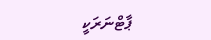ޕާޓްނަރަކީ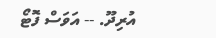އުރިދޫ. -- އަވަސް ފޮޓޯ